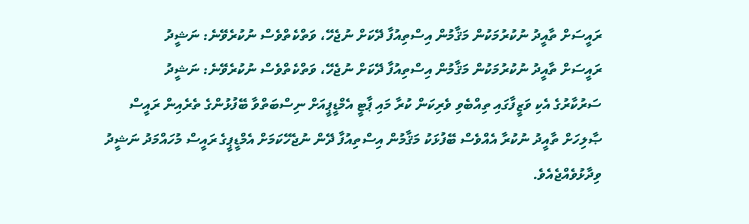ރައީސަށް ތާއީދު ނުކުރުމަކުން މަޤާމުން އިސްތިއުފާ ދޭކަށް ނުޖެހޭ، ވަތްކެތްވެސް ނުކުރެވޭނެ: ނަޝީދު
ރައީސަށް ތާއީދު ނުކުރުމަކުން މަޤާމުން އިސްތިއުފާ ދޭކަށް ނުޖެހޭ، ވަތްކެތްވެސް ނުކުރެވޭނެ: ނަޝީދު
ސަރުކާރުގެ އެކި ވަޒީފާގައި ތިއްބެވި ވެރިކަން ކުރާ މައި ޕާޓީ އެމްޑީޕީއަށް ނިސްބަތްވާ ބޭފުޅުންގެ ތެރެއިން ރައީސް ޞާލިހަށް ތާއީދު ނުކުރާ އެއްވެސް ބޭފުޅަކު މަޤާމުން އިސްތިއުފާ ދޭން ނުޖެހޭކަމަށް އެމްޑީޕީގެ ރައީސް މުހައްމަދު ނަޝީދު ވިދާޅުވެއްޖެއެވެ.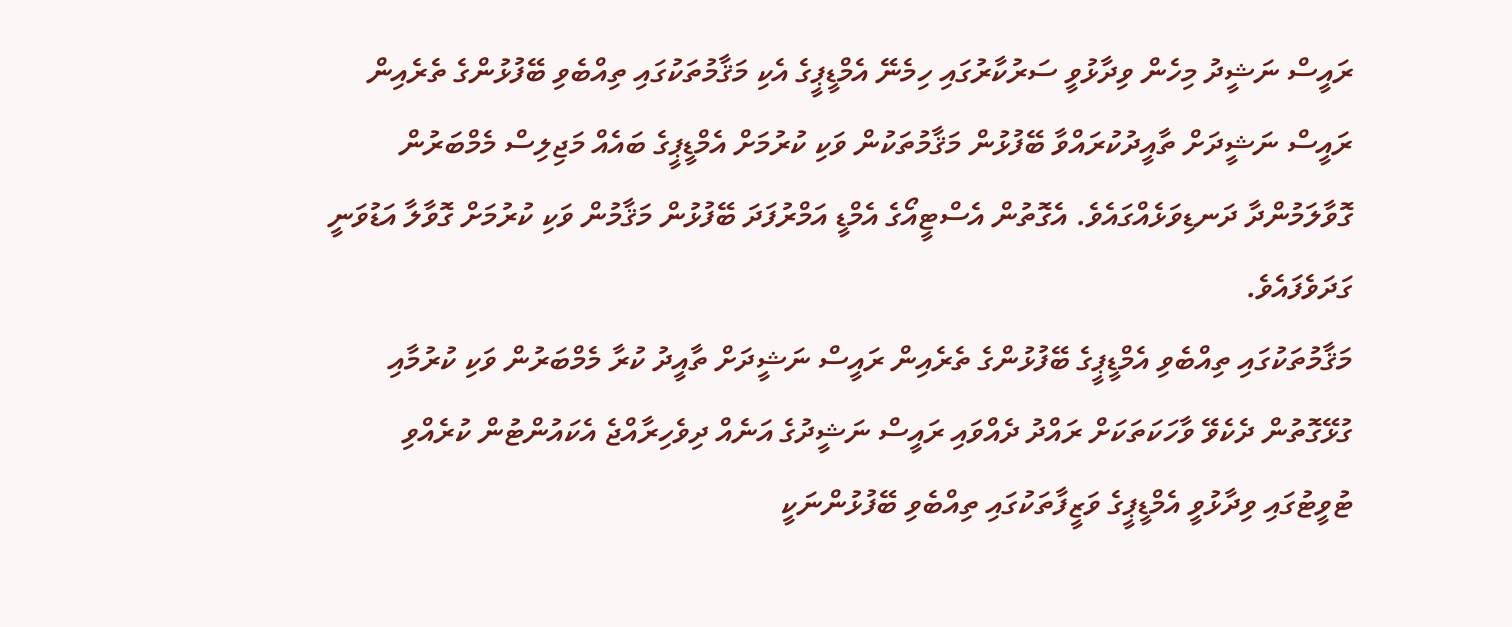ރައީސް ނަޝީދު މިހެން ވިދާޅުވީ ސަރުކާރުގައި ހިމެނޭ އެމްޑީޕީގެ އެކި މަޤާމުތަކުގައި ތިއްބެވި ބޭފުޅުންގެ ތެރެއިން ރައީސް ނަޝީދަށް ތާއީދުކުރައްވާ ބޭފުޅުން މަޤާމުތަކުން ވަކި ކުރުމަށް އެމްޑީޕީގެ ބައެއް މަޖިލިސް މެމްބަރުން ގޮވާލަމުންދާ ދަނޑިވަޅެއްގައެވެ. އެގޮތުން އެސްޓީއޯގެ އެމްޑީ އަމްރުފަދަ ބޭފުޅުން މަޤާމުން ވަކި ކުރުމަށް ގޮވާލާ އަޑުވަނީ ގަދަވެފައެވެ.
މަޤާމުތަކުގައި ތިއްބެވި އެމްޑީޕީގެ ބޭފުޅުންގެ ތެރެއިން ރައީސް ނަޝީދަށް ތާއީދު ކުރާ މެމްބަރުން ވަކި ކުރުމާއި ގުޅޭގޮތުން ދެކެވޭ ވާހަކަތަކަށް ރައްދު ދެއްވައި ރައީސް ނަޝީދުގެ އަނެއް ދިވެހިރާއްޖެ އެކައުންޓުން ކުރެއްވި ޓުވީޓުގައި ވިދާޅުވީ އެމްޑީޕީގެ ވަޒީފާތަކުގައި ތިއްބެވި ބޭފުޅުންނަކީ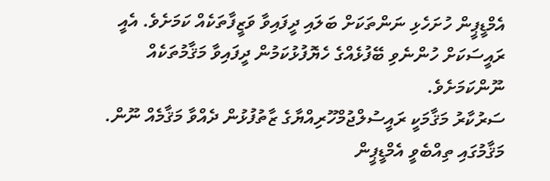އެމްޑީޕީން ހުށަހެޅި ނަންތަކަށް ބަލައި ދީފައިވާ ވަޒީފާތަކެއް ކަމަށެވެ. އެއީ ރައީސަކަށް ހުންނެވި ބޭފުޅެއްގެ ހެޔޮފުޅުކަމުން ދީފައިވާ މަޤާމުތަކެއް ނޫންކަމަށެވެ.
ސަރުކާރު މަޤާމަކީ ރައީސުލްޖުމްހޫރިއްޔާގެ ޒާތުފުޅުން ދެއްވާ މަޤާމެއް ނޫން. މަޤާމުގައި ތިއްބެވީ އެމްޑީޕީން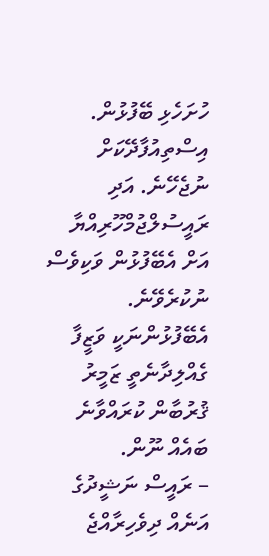ހުށަހެޅި ބޭފުޅުން. އިސްތިއުފާދޭކަށް ނުޖެހޭނެ. އަދި ރައީސުލްޖުމްހޫރިއްޔާ އަށް އެބޭފުޅުން ވަކިވެސް ނުކުރެވޭނެ. އެބޭފުޅުންނަކީ ވަޒީފާ ގެއްލިދާނެތީ ޒަމީރު ޤުރުބާން ކުރައްވާނެ ބައެއް ނޫން.
– ރައީސް ނަޝީދުގެ އަނެއް ދިވެހިރާއްޖެ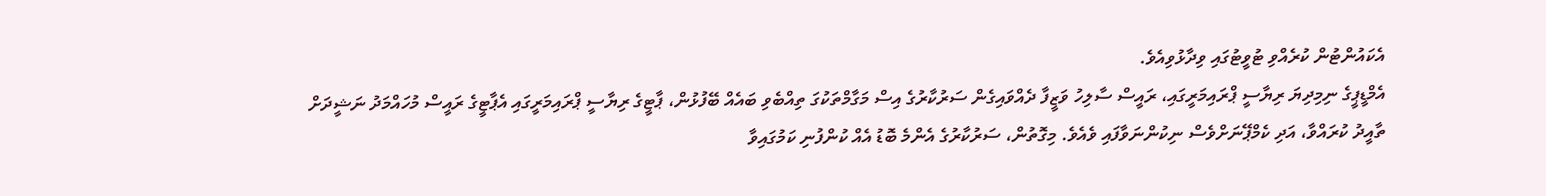އެކައުންޓުން ކުރެއްވި ޓުވީޓުގައި ވިދާޅުވިއެވެ.
އެމްޑީޕީގެ ނިމިދިޔަ ރިޔާސީ ޕްރައިމަރީގައި، ރައީސް ސާލިހު ވަޒީފާ ދެއްވައިގެން ސަރުކާރުގެ އިސް މަގާމްތަކުގަ ތިއްބެވި ބައެއް ބޭފުޅުން، ޕާޓީގެ ރިޔާސީ ޕްރައިމަރީގައި އެޕާޓީގެ ރައީސް މުހައްމަދު ނަޝީދަށް ތާއީދު ކުރައްވާ، އަދި ކެމްޕޭނަށްވެސް ނިކުންނަވާފައި ވެއެވެ. މިގޮތުން، ސަރުކާރުގެ އެންމެ ބޮޑު އެއް ކުންފުނި ކަމުގައިވާ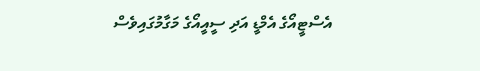އެސްޓީއޯގެ އެމްޑީ އަދި ސީއީއޯގެ މަގާމުގައިވެސް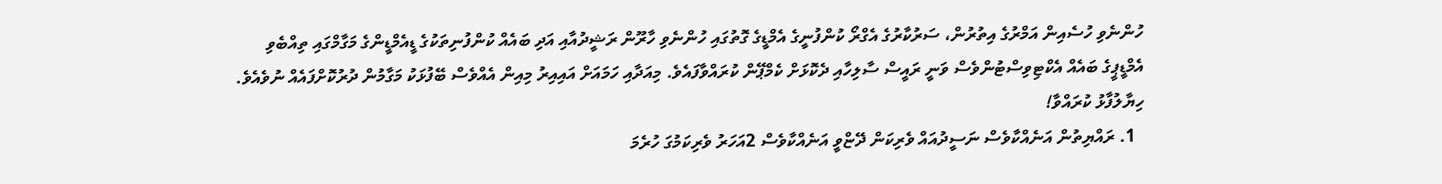ހުންނެވި ހުސެއިން އަމްރުގެ އިތުރުން، ސަރުކާރުގެ އެގްރޯ ކުންފުނީގެ އެމްޑީގެ ގޮތުގައި ހުންނެވި ހާރޫން ރަޝީދުއާއި އަދި ބައެއް ކުންފުނިތަކުގެ ޑީއެމްޑީންގެ މަގާމްގައި ތިއްބެވި އެމްޑީޕީގެ ބައެއް އެކްޓިވިސްޓުންވެސް ވަނީ ރައީސް ސާލިހާއި ދެކޮޅަށް ކެމްޕޭން ކުރައްވާފައެވެ. މިއަދާއި ހަމައަށް އައިއިރު މިއިން އެއްވެސް ބޭފުޅަކު މަގާމުން ދުރުކޮށްފައެއް ނުވެއެވެ.
ހިޔާލުފާޅު ކުރައްވާ!
  1. ރައްޔިތުން އަނެއްކާވެސް ނަސީދުއައް ވެރިކަން ދޭޏްވީ އަނެއްކާވެސް 2އަހަރު ވެރިކަމުގަ ހުރެމަ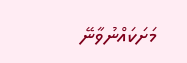މަށަކައްނުވާނޭ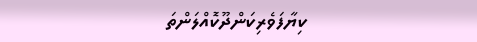ކިޔާފަވެރިކަންދޫކޮއްލަންތަ